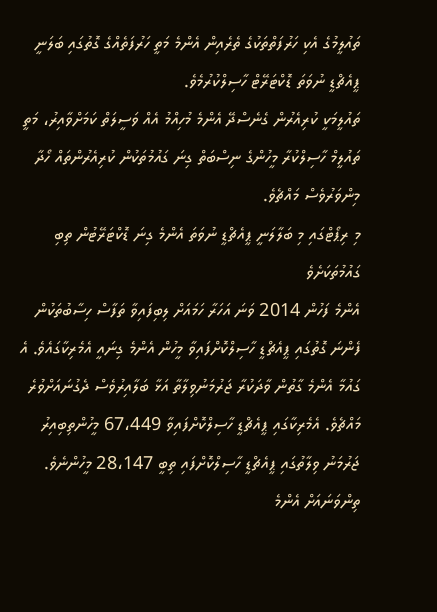ތައުލީމުގެ އެކި ހަރުފަތްތަކުގެ ތެރެއިން އެންމެ މަތީ ހަރުފަތެއްގެ ގޮތުގައި ބަލަނީ ޕީއެޗްޑީ ނުވަތަ ޑޮކްޓަރޭޓް ހާސިލްކުރުމެވެ.
ތައުލީމަކީ ކުރިއެރުން ގެނެސްދޭ އެންމެ މުހިއްމު އެއް ވަސީލަތް ކަމަށްވާއިރު، މަތީ ތައުލީމް ހާސިލްކުރާ މީހުންގެ ނިސްބަތް ގިނަ ގައުމުތަކުން ކުރިއެރުންތައް ހޯދާ މިންވަރުވެސް މައްޗެވެ.
މި ރިޕޯޓްގައި މި ބަލާލަނީ ޕީއެޗްޑީ ނުވަތަ އެންމެ ގިނަ ޑޮކްޓަރޭޓުން ތިބި ގައުމުތަކަށެވެ
އެންމެ ފަހުން 2014 ވަނަ އަހަރާ ހަމައަށް ލިބިފައިވާ ތަފާސް ހިސާބުތަކުން ފެންނަ ގޮތުގައި ޕީއެޗްޑީ ހާސިލްކޮށްފައިވާ މީހުން އެންމެ ގިނައީ އެމެރިކާގައެވެ. އެ ގައުމާ އެންމެ ގާތުން ވާދަކުރާ ޖަރުމަނުވިލާތާ އަޅާ ބަލާއިރުވެސް ދެގުނައަށްވުރެ މައްޗެވެ. އެމެރިކާގައި ޕީއެޗްޑީ ހާސިލްކޮށްފައިވާ 67،449 މީހުންތިބިއިރު ޖަރުމަނު ވިލާތުގައި ޕީއެޗްޑީ ހާސިލްކޮށްފައި ތިބީ 28،147 މީހުންނެވެ. ތިންވަނައަށް އެންމެ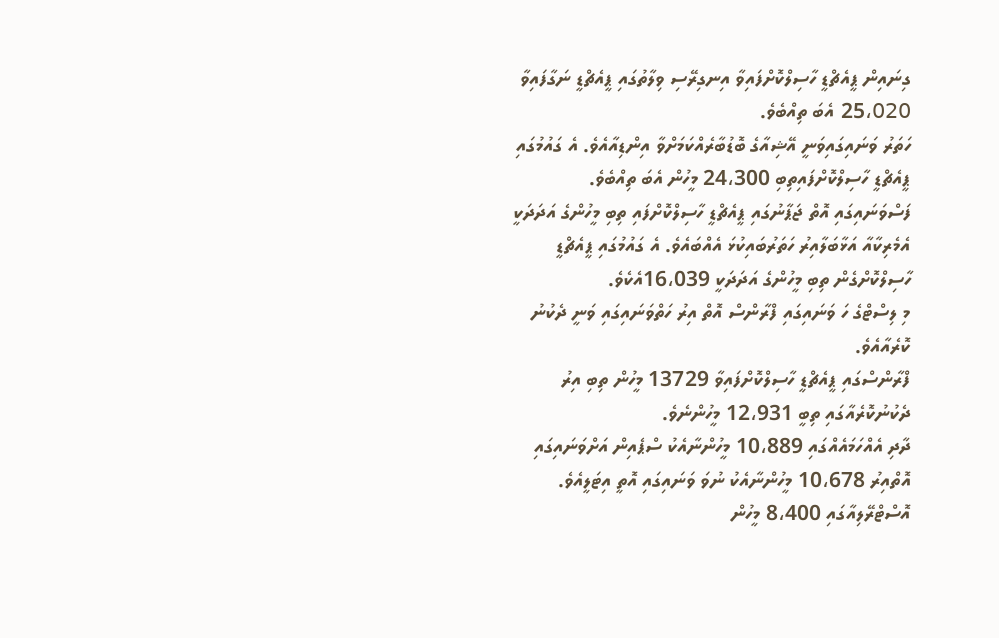ގިނައިން ޕީއެޗްޑީ ހާސިލްކޮށްފައިވާ އިނގިރޭސި ވިލާތުގައި ޕީއެޗްޑީ ނަގާފައިވާ 25،020 އެބަ ތިއްބެވެ.
ހަތަރު ވަނައިގައިވަނީ އޭޝިއާގެ ބޮޑުބާރެއްކަމަށްވާ އިންޑިއާއެވެ. އެ ގައުމުގައި ޕީއެޗްޑީ ހާސިލްކޮށްފައިތިބި 24،300 މީހުން އެބަ ތިއްބެވެ.
ފަސްވަނައިގައި އޮތް ޖަޕާނުގައި ޕީއެޗްޑީ ހާސިލްކޮށްފައި ތިބި މީހުންގެ އަދަދަކީ އެމެރިކާއާ އަޅާބަލާއިރު ހަތަރުބައިކުޅަ އެއްބައެވެ. އެ ގައުމުގައި ޕީއެޗްޑީ ހާސިލްކޮށްގެން ތިބި މީހުންގެ އަދަދަކީ 16،039އެކެވެ.
މި ލިސްޓްގެ ހަ ވަނައިގައި ފްރާންސް އޮތް އިރު ހަތްވަނައިގައި ވަނީ ދެކުނު ކޮރެއާއެވެ.
ފްރާންސްގައި ޕީއެޗްޑީ ހާސިލްކޮށްފައިވާ 13729 މީހުން ތިބި އިރު ދެކުނުކޮރެއާގައި ތިބީ 12،931 މީހުންނެވެ.
ދާދި އެއްހަމައެއްގައި 10،889 މީހުންނާއެކު ސްޕެއިން އަށްވަނައިގައި އޮތްއިރު 10،678 މީހުންނާއެކު ނުވަ ވަނައިގައި އޮތީ އިޓަލީއެވެ.
އޮސްޓްރޭލިއާގައި 8،400 މީހުން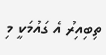ތިބިއިރު އެ ގައުމަކީ މި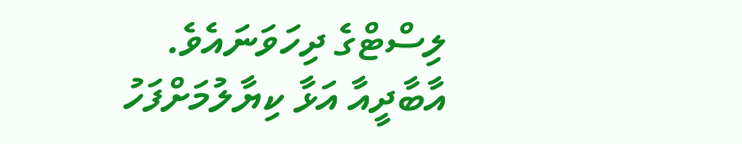ލިސްޓްގެ ދިހަވަނައެވެ.
އާބާދީއާ އަޅާ ކިޔާލުމަށްފަހު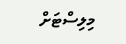މިލިސްޓަށް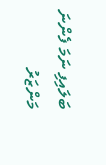ބަލައިފި ނަމަ ފެންނަ މަންޒަރު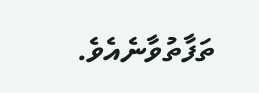ތަފާތުވާނެއެވެ.